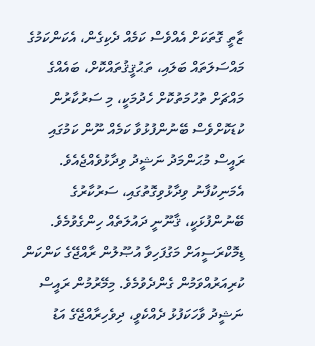ޒާތީ ގޮތަކަށް އެއްވެސް ކަމެއް ދެކިގެން، އެކަންކަމުގެ މައްސަލަތައް ބަލައި، ތަޙުޤީޤުތައްކޮށް، ބައެއްގެ މައްޗަށް ތުހުމަތުކޮށް ހެދުމަކީ، މި ސަރުކާރުން ކުޑަކޮށްވެސް ބޭނުންފުޅުވާ ކަމެއް ނޫން ކަމުގައި ރައީސް މުޙަންމަދު ނަޝީދު ވިދާޅުވެއްޖެއެވެ. އެމަނިކުފާނު ވިދާޅުވިގޮތުގައި، ސަރުކާރުގެ ބޭނުންފުޅަކީ، ޤާނޫނީ ދައުލަތެއް ހިންގެވުމެވެ. ޑިމޮކްރަސީއަށް މަގުފަހިވާ އުޞޫލުން ރާއްޖޭގެ ކަންކަން ކުރިއަރުއްވަމުން ގެންދެވުމެވެ. މިމޭރުމުން ރައީސް ނަޝީދު ވާހަކަފުޅު ދެއްކެވީ، ދިވެހިރާއްޖޭގެ އަޑު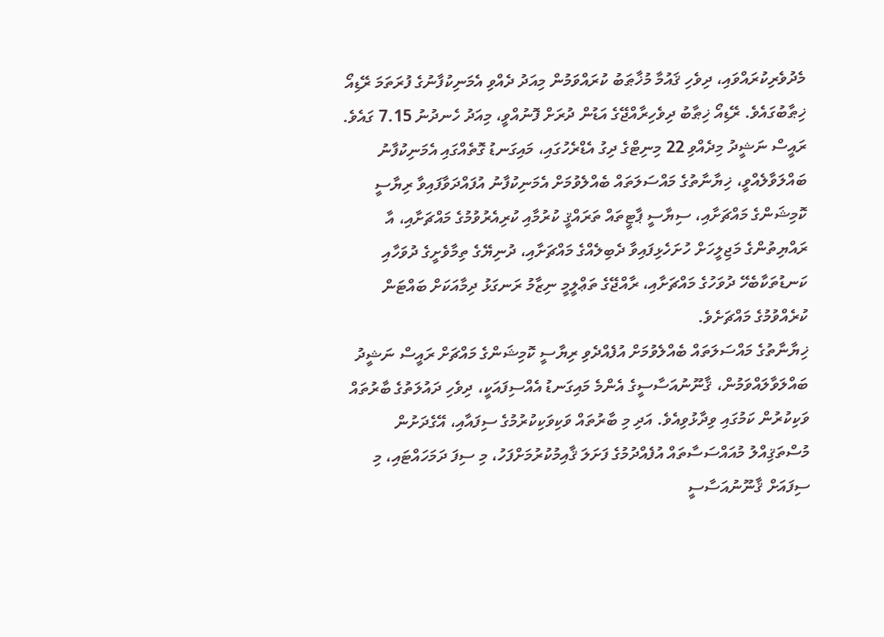މެދުވެރިކުރައްވައި، ދިވެހި ޤައުމާ މުޚާޠަބު ކުރައްވަމުން މިއަދު ދެއްވި އެމަނިކުފާނުގެ ފުރަތަމަ ރޭޑިއޯ ޚިޠާބުގައެވެ. ރޭޑިއޯ ޚިޠާބު ދިވެހިރާއްޖޭގެ އަޑުން ދުރަށް ފޮނުއްވީ، މިއަދު ހެނދުނު 7.15 ގައެވެ.
ރައީސް ނަޝީދު މިދެއްވި 22 މިނިޓްގެ ދިގު އެޑްރެހުގައި، މައިގަނޑު ގޮތެއްގައި އެމަނިކުފާނު ބައްލަވާލެއްވީ، ޚިޔާނާތުގެ މައްސަލަތައް ބެއްލެވުމަށް އެމަނިކުފާނު އުފައްދަވާފައިވާ ރިޔާސީ ކޮމިޝަންގެ މައްޗަށާއި، ސިޔާސީ ޕާޓީތައް ތަރައްޤީ ކުރުމާއި ކުރިއެރުވުމުގެ މައްޗަށާއި، އާ ރައްޔިތުންގެ މަޖިލީހަށް ހުށަހެޅިފައިވާ ދެބިލެއްގެ މައްޗަށާއި، ދުނިޔޭގެ ތިމާވެށީގެ ދުވަހާއި ކަނޑުތަކާބެހޭ ދުވަހުގެ މައްޗަށާއި، ރާއްޖޭގެ ތަޢްލީމީ ނިޒާމު ރަނގަޅު ދިމާއަކަށް ބައްޓަން ކުރެއްވުމުގެ މައްޗަށެވެ.
ޚިޔާނާތުގެ މައްސަލަތައް ބެއްލެވުމަށް އުފެއްދެވި ރިޔާސީ ކޮމިޝަންގެ މައްޗަށް ރައީސް ނަޝީދު ބައްލަވާލައްވަމުން، ޤާނޫނުއަސާސީގެ އެންމެ މައިގަނޑު އެއްސިފައަކީ، ދިވެހި ދައުލަތުގެ ބާރުތައް ވަކިކުރުން ކަމުގައި ވިދާޅުވިއެވެ. އަދި މި ބާރުތައް ވަކިވަކިކުރުމުގެ ސިފައާއި، އޭގެދަށުން މުސްތަޤިއްލު މުއައްސަސާތައް އުފެއްދުމުގެ ފަށަލަ ޤާއިމުކުރުމަށްފަހު، މި ސިފަ ދަމަހައްޓައި، މި ސިފައަށް ޤާނޫނުއަސާސީ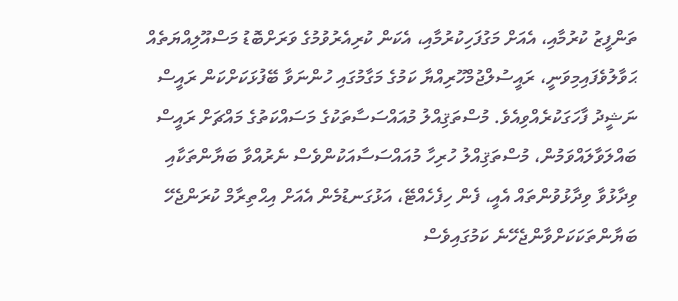ތަންފީޒު ކުރުމާއި، އެއަށް މަގުފަހިކުރުމާއި، އެކަން ކުރިއެރުވުމުގެ ވަރަށްބޮޑު މަސްއޫލިއްޔަތެއް ޙަވާލުވެފައިމިވަނީ، ރައީސުލްޖުމްހޫރިއްޔާ ކަމުގެ މަގާމުގައި ހުންނަވާ ބޭފުޅަކަށްކަން ރައީސް ނަޝީދު ފާހަގަކުރެއްވިއެވެ. މުސްތަޤިއްލު މުއައްސަސާތަކުގެ މަސައްކަތުގެ މައްޗަށް ރައީސް ބައްލަވާލައްވަމުން، މުސްތަޤިއްލު ހުރިހާ މުއައްސަސާއަކުންވެސް ނެރުއްވާ ބަޔާންތަކާއި ވިދާޅުވާ ވިދާޅުވުންތައް އެއީ، ފެން ހިފެހެއްޓޭ، އަޅުގަނޑުމެން އެއަށް އިޙްތިރާމް ކުރަންޖެހޭ ބަޔާންތަކަކަށްވާންޖެހޭނެ ކަމުގައިވެސް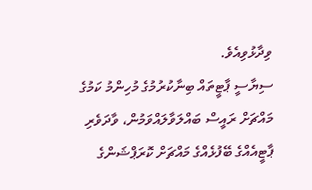ވިދާޅުވިއެވެ.
ސިޔާސީ ޕާޓީތައް ބިނާކުރުމުގެ މުހިންމު ކަމުގެ މައްޗަށް ރައީސް ބައްލަވާލައްވަމުން، ވާދަވެރި ޕާޓީއެއްގެ ބޭފުޅެއްގެ މައްޗަށް ކޮރަޕްޝަންގެ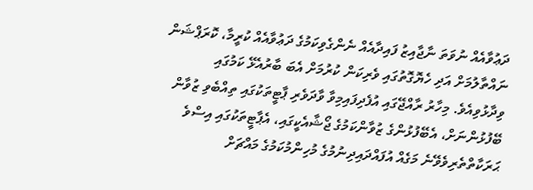ދަޢުވާއެއް ނުވަތަ ނާޖާއިޒު ފައިދާއެއް ނެންގެވިކަމުގެ ދަޢުވާއެއް ކުރީމާ، ކޮރަޕްޝަން ނައްތާލުމަށް އަދި ހެޔޮގޮތުގައި ވެރިކަން ކުރުމަށް އެބަ ބާރުއެޅޭ ކަމުގައި ވިދާޅުވިއެވެ. މިހާރު ރާއްޖޭގައި އުފެދިފައިމިވާ ވާދަވެރި ޕާޓީތަކުގައި ތިއްބެވި ޒުވާން ބޭފުޅުންނަށް، އެބޭފުޅުންގެ ޒުވާންކަމުގެ ޖޯޝާއެކީގައި، އެޕާޓީތަކުގައި އިސްވެ ޙަރަކާތްތެރިވެވޭނެ މަގެއް އުފައްދައިދިނުމުގެ މުހިންމުކަމުގެ މައްޗަށް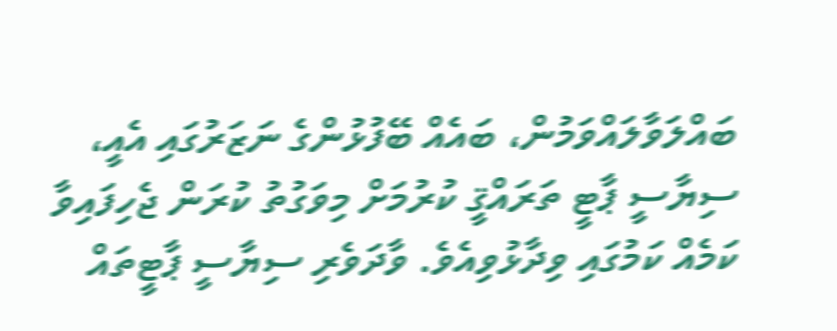ބައްލަވާލައްވަމުން، ބައެއް ބޭފުޅުންގެ ނަޒަރުގައި އެއީ، ސިޔާސީ ޕާޓީ ތަރައްޤީ ކުރުމަށް މިވަގުތު ކުރަން ޖެހިފައިވާ ކަމެއް ކަމުގައި ވިދާޅުވިއެވެ. ވާދަވެރި ސިޔާސީ ޕާޓީތައް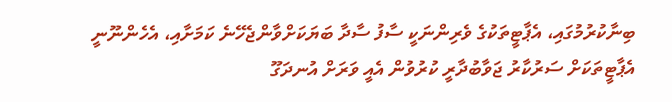ބިނާކުރުމުގައި، އެޕާޓީތަކުގެ ވެރިންނަކީ ސާފު ސާދާ ބަޔަކަށްވާންޖެހޭނެ ކަމަށާއި، އެހެންނޫނީ އެޕާޓީތަކަށް ސަރުކާރު ޖަވާބުދާރީ ކުރުވުން އެއީ ވަރަށް އުނދަގޫ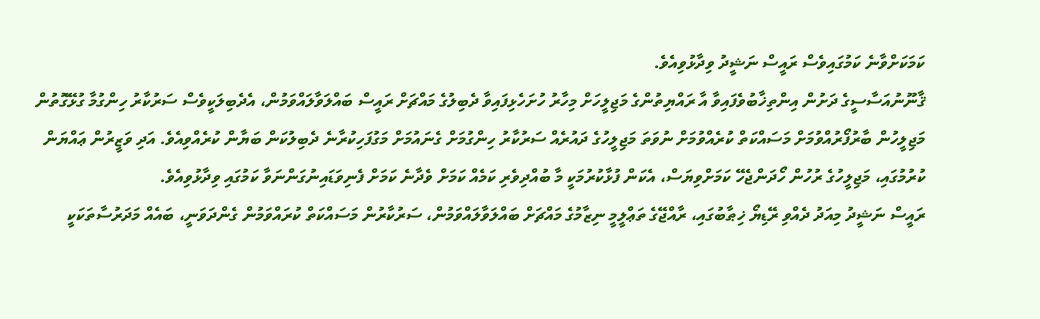ކަމަކަށްވާނެ ކަމުގައިވެސް ރައީސް ނަޝީދު ވިދާޅުވިއެވެ.
ޤާނޫނުއަސާސީގެ ދަށުން އިންތިޚާބުވެފައިވާ އާ ރައްޔިތުންގެ މަޖިލީހަށް މިހާރު ހުށަހެޅިފައިވާ ދެބިލުގެ މައްޗަށް ރައީސް ބައްލަވާލައްވަމުން، އެދެބިލަކީވެސް ސަރުކާރު ހިންގުމާ ގުޅޭގޮތުން މަޖިލީހުން ބާރުފޯރުއްވުމަށް މަސައްކަތް ކުރެއްވުމަށް ނުވަތަ މަޖިލީހުގެ ދައުރެއް ސަރުކާރު ހިންގުމަށް ގެނައުމަށް މަގުފަހިކުރާނެ ދެބިލުކަން ބަޔާން ކުރެއްވިއެވެ. އަދި ވަޒީރުން ޢައްޔަން ކުރުމުގައި، މަޖިލީހުގެ ރުހުން ހޯދަންޖެހޭ ކަމަށްވިޔަސް، އެކަން ފުޅާކުރުމަކީ މާ ބުއްދިވެރި ކަމެއް ކަމަށް ވެދާނެ ކަމަށް ފެނިވަޑައިނުގަންނަވާ ކަމުގައި ވިދާޅުވިއެވެ.
ރައީސް ނަޝީދު މިއަދު ދެއްވި ރޭޑިޔޯ ޚިޠާބުގައި، ރާއްޖޭގެ ތަޢްލީމީ ނިޒާމުގެ މައްޗަށް ބައްލަވާލައްވަމުން، ސަރުކާރުން މަސައްކަތް ކުރައްވަމުން ގެންދަވަނީ، ބައެއް މަދަރުސާތަކަކީ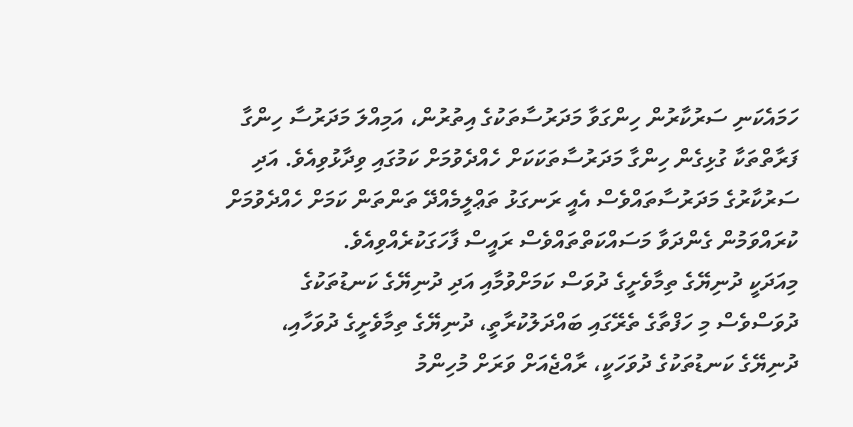ހަމައެކަނި ސަރުކާރުން ހިންގަވާ މަދަރުސާތަކުގެ އިތުރުން، އަމިއްލަ މަދަރުސާ ހިންގާ ފަރާތްތަކާ ގުޅިގެން ހިންގާ މަދަރުސާތަކަކަށް ހެއްދެވުމަށް ކަމުގައި ވިދާޅުވިއެވެ. އަދި ސަރުކާރުގެ މަދަރުސާތައްވެސް އެއީ ރަނގަޅު ތަޢްލީމެއްދޭ ތަންތަން ކަމަށް ހެއްދެވުމަށް ކުރައްވަމުން ގެންދަވާ މަސައްކަތްތައްވެސް ރައީސް ފާހަގަކުރެއްވިއެވެ.
މިއަދަކީ ދުނިޔޭގެ ތިމާވެށީގެ ދުވަސް ކަމަށްވުމާއި އަދި ދުނިޔޭގެ ކަނޑުތަކުގެ ދުވަސްވެސް މި ހަފްތާގެ ތެރޭގައި ބައްދަލުކުރާތީ، ދުނިޔޭގެ ތިމާވެށީގެ ދުވަހާއި، ދުނިޔޭގެ ކަނޑުތަކުގެ ދުވަހަކީ، ރާއްޖެއަށް ވަރަށް މުހިންމު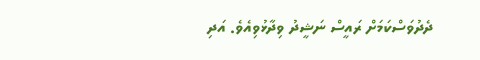ދެދުވަސްކަމަށް ރައީސް ނަޝީދު ވިދާޅުވިއެވެ. އަދި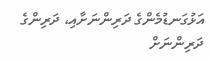އަޅުގަނޑުމެންގެ ދަރިންނަށާއި، ދަރިންގެ ދަރިންނަށް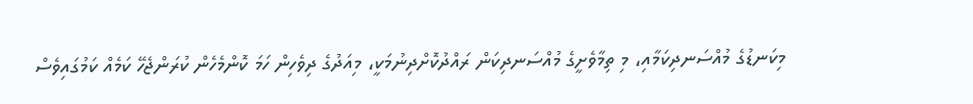މިކަނޑުގެ މުއްސަނދިކަމާއި، މި ތިމާވެށީގެ މުއްސަނދިކަން ރައްދުކޮށްދިނުމަކީ، މިއަދުގެ ދިވެހިން ހަމަ ކޮންމެހެން ކުރަންޖެހޭ ކަމެއް ކަމުގައިވެސް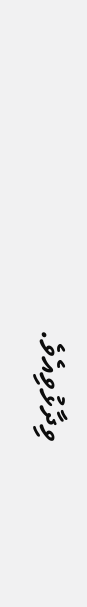ވިދާޅުވިއެވެ.